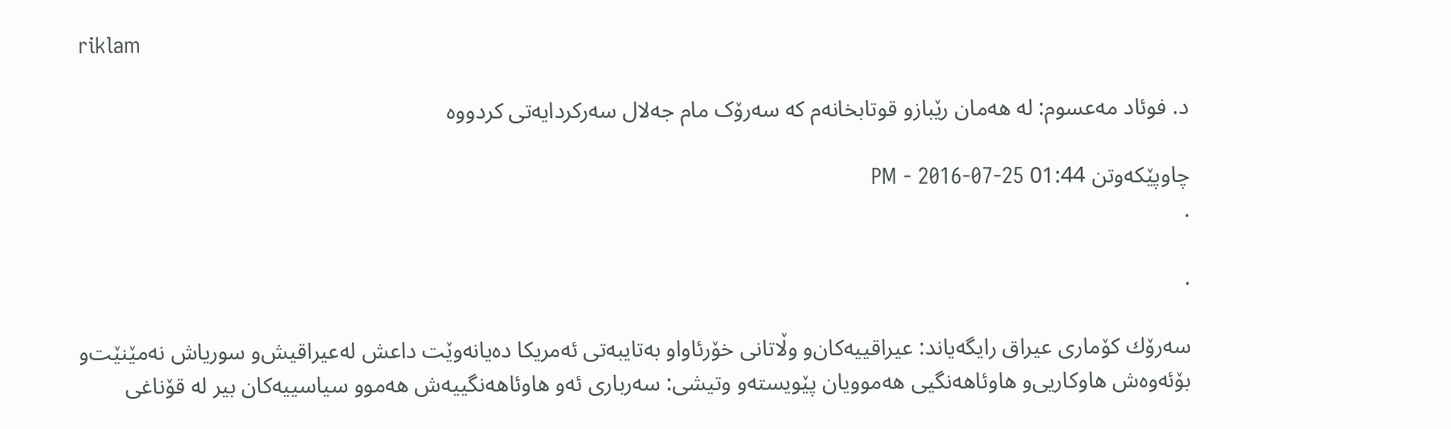riklam

د. فوئاد مه‌عسوم: له‌ هه‌مان رێبازو قوتابخانه‌م كه‌ سەرۆک مام جه‌لال سه‌ركردایه‌تی كردووه‌ ‌ ‌

چاوپێکەوتن 01:44 PM - 2016-07-25
.

.

سه‌رۆك كۆماری عیراق رایگه‌یاند: عیراقییه‌كان‌و وڵاتانی خۆرئاواو به‌تایبه‌تی ئه‌مریكا ده‌یانه‌وێت داعش له‌عیراقیش‌و سوریاش نه‌مێنێت‌و بۆئه‌وه‌ش هاوكاریی‌و هاوئاهه‌نگیی هه‌موویان پێویسته‌‌و وتیشی: سه‌رباری ئه‌و هاوئاهه‌نگییه‌ش هه‌موو سیاسییه‌كان بیر له‌ قۆناغی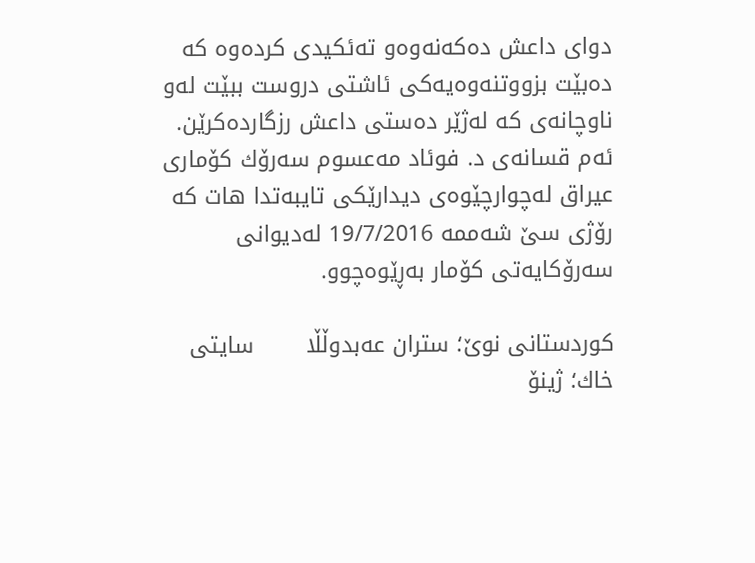دوای داعش ده‌كه‌نه‌وه‌‌و ته‌ئكیدی كرده‌وه‌ كه‌ ده‌بێت بزووتنه‌وه‌یه‌كی ئاشتی دروست ببێت له‌و ناوچانه‌ی كه‌ له‌ژێر ده‌ستی داعش رزگارده‌كرێن.
ئه‌م قسانه‌ی د. فوئاد مه‌عسوم سه‌رۆك كۆماری عیراق له‌چوارچێوه‌ی دیدارێكی تایبه‌تدا هات كه‌ رۆژی سێ شه‌ممه‌ 19/7/2016 له‌دیوانی سه‌رۆكایه‌تی كۆمار به‌ڕێوه‌چوو.

كوردستانی نوێ؛ ستران عه‌بدوڵڵا       سایتی خاك؛ ژینۆ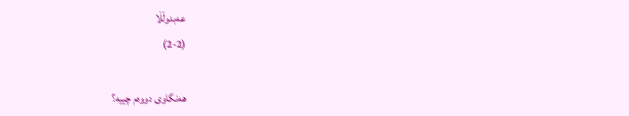عه‌بدوڵڵا
(2-2)

هه‌نگاوی دووه‌م چییه‌؟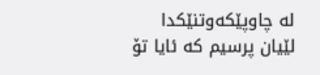له‌ چاوپێكه‌وتنێكدا لێیان پرسیم كه‌ ئایا تۆ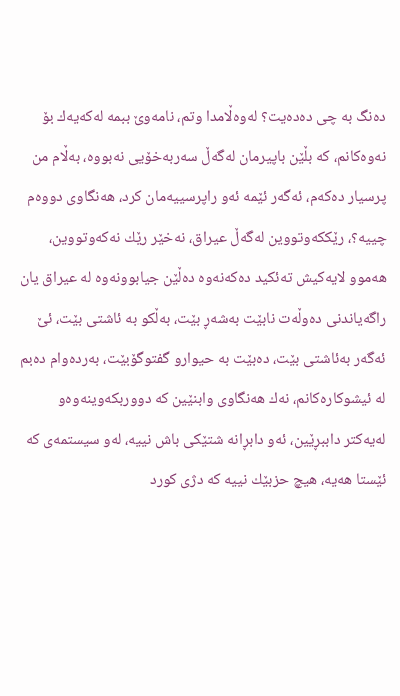ده‌نگ به‌ چی ده‌ده‌یت؟ له‌وه‌ڵامدا وتم، نامه‌وێ ببمه‌ له‌كه‌یه‌ك بۆ نه‌وه‌كانم، كه‌ بڵێن باپیرمان له‌گه‌ڵ سه‌ربه‌خۆیی نه‌بووه‌، به‌ڵام من پرسیار ده‌كه‌م، ئه‌گه‌ر ئێمه‌ ئه‌و راپرسییه‌مان كرد، هه‌نگاوی دووه‌م چییه‌؟، رێككه‌وتووین له‌گه‌ڵ عیراق، نه‌خێر رێك نه‌كه‌وتووین، هه‌موو لایه‌كیش ته‌ئكید ده‌كه‌نه‌وه‌ ده‌ڵێن جیابوونه‌وه‌ له‌ عیراق یان راگه‌یاندنی ده‌وڵه‌ت نابێت به‌شه‌ڕ بێت، به‌ڵكو به‌ ئاشتی بێت، ئێ ئه‌گه‌ر به‌ئاشتی بێت، ده‌بێت به‌ حیوارو گفتوگۆبێت، به‌رده‌وام ده‌بم له‌ ئیشوكاره‌كانم، نه‌ك هه‌نگاوی وابنێین كه‌ دووربكه‌وینه‌وه‌و له‌یه‌كتر داببڕێین، ئه‌و دابڕانه‌ شتێكی باش نییه‌، له‌و سیستمه‌ی كه‌ ئێستا هه‌یه‌، هیچ حزبێك نییه‌ كه‌ دژی كورد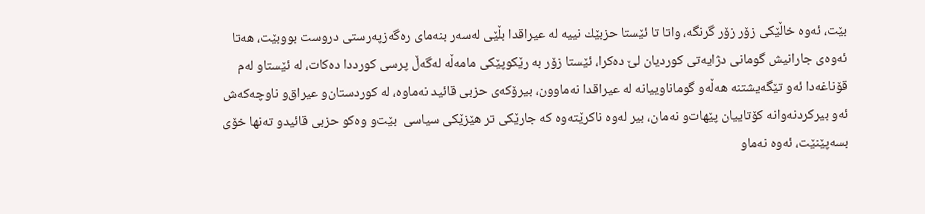بێت، ئه‌وه‌ خاڵێكی زۆر زۆر گرنگه‌، واتا تا ئێستا حزبێك نییه‌ له‌ عیراقدا بڵێی له‌سه‌ر بنه‌مای ره‌گه‌زپه‌رستی دروست بووبێت، هه‌تا ئه‌وه‌ی جارانیش گومانی دژایه‌تی كوردیان لێ ده‌كرا، ئێستا زۆر به‌ رێكوپێكی مامه‌ڵه‌ له‌گه‌ڵ پرسی كورددا ده‌كات، له‌ ئێستاو له‌م قۆناغه‌دا ئه‌و تێگه‌یشتنه‌ هه‌ڵه‌و گوماناوییانه‌ له‌ عیراقدا نه‌ماوون، بیرۆكه‌ی حزبی قائید نه‌ماوه‌، له‌ كوردستان‌و عیراق‌و ناوچه‌كه‌ش ئه‌و بیركردنه‌وانه‌ كۆتاییان پێهات‌و نه‌مان، بیر له‌وه‌ ناكرێته‌وه‌ كه‌ جارێكی تر هێزێكی سیاسی  بێت‌و وه‌كو حزبی قائیدو ته‌نها خۆی بسه‌پێنێت، ئه‌وه‌ نه‌ماو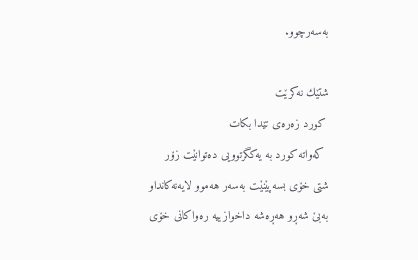به‌سه‌رچوو.

شتێك نه‌كرێت
 كورد زه‌ره‌ی تێدا بكات
 كه‌واته‌ كورد به‌ یه‌كگرتوویی ده‌توانێت زۆر شتی خۆی بسه‌پێنێت به‌سه‌ر هه‌موو لایه‌نه‌كاندا‌و به‌بێ شه‌ڕو هه‌ڕه‌شه‌ داخوازییه‌ ره‌واكانی خۆی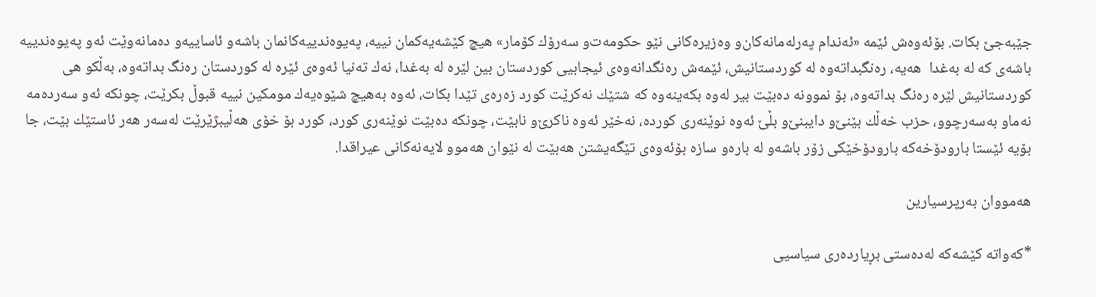جێبه‌جێ بكات. بۆئه‌وه‌ش ئێمه‌ «ئه‌ندام په‌رله‌مانه‌كان‌و وه‌زیره‌كانی نێو حكومه‌ت‌و سه‌رۆك كۆمار» هیچ كێشه‌یه‌كمان نییه‌، په‌یوه‌ندییه‌كانمان باشه‌و ئاساییه‌و ده‌مانه‌وێت ئه‌و په‌یوه‌ندییه‌ باشه‌ی كه‌ له‌ به‌غدا  هه‌یه‌، ره‌نگبداته‌وه‌ له‌ كوردستانیش، ئێمه‌ش ره‌نگدانه‌وه‌ی ئیجابیی كوردستان بین لێره‌ له‌ به‌غدا، نه‌ك ته‌نیا ئه‌وه‌ی ئێره‌ له‌ كوردستان ره‌نگ بداته‌وه‌، به‌ڵكو هی كوردستانیش لێره‌ ره‌نگ بداته‌وه‌، بۆ نموونه‌ ده‌بێت بیر له‌وه‌ بكه‌ینه‌وه‌ كه‌ شتێك نه‌كرێت كورد زه‌ره‌ی تێدا بكات، ئه‌وه‌ به‌هیچ شێوه‌یه‌ك مومكین نییه‌ قبوڵ بكرێت، چونكه‌ ئه‌و سه‌رده‌مه‌ نه‌ماو به‌سه‌رچوو، حزب خه‌ڵك بێنێ‌و دایبنێ‌و بڵێ ئه‌وه‌ نوێنه‌ری كورده‌، نه‌خێر ئه‌وه‌ ناكرێ‌و نابێت، چونكه‌ ده‌بێت نوێنه‌ری كورد، كورد بۆ خۆی هه‌ڵیبژێرێت له‌سه‌ر هه‌ر ئاستێك بێت، جا بۆیه‌ ئێستا بارودۆخه‌كه‌ بارودۆخێكی زۆر باشه‌و له‌ باره‌و سازه‌ بۆئه‌وه‌ی تێگه‌یشتن هه‌بێت له‌ نێوان هه‌موو لایه‌نه‌كانی عیراقدا.

هه‌مووان به‌رپرسیارین

*كه‌واته‌ كێشه‌كه‌ له‌ده‌ستی بڕیارده‌ری سیاسیی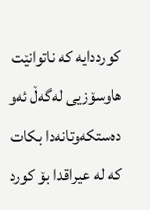كورددایه‌ كه‌ ناتوانێت هاوسۆزیی له‌گه‌ڵ ئه‌و ده‌ستكه‌وتانه‌دا بكات كه‌ له‌ عیراقدا بۆ كورد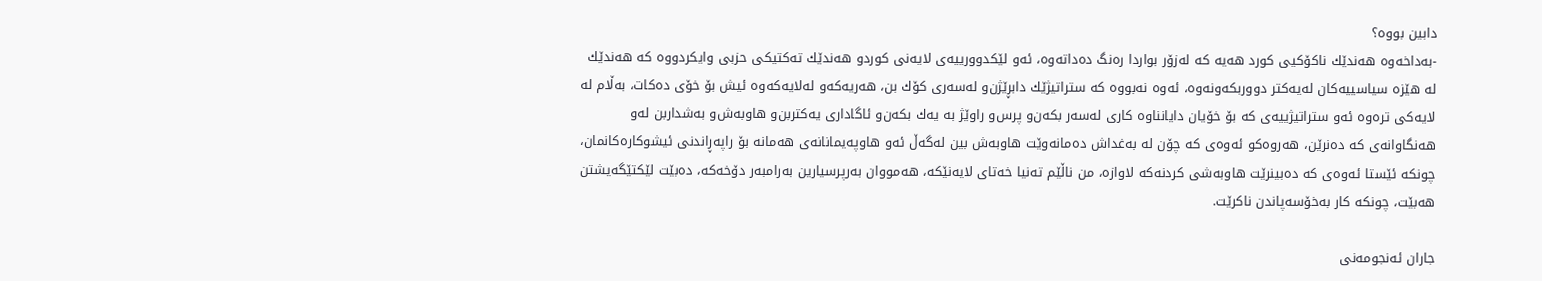دابین بووه‌؟
-به‌داخه‌وه‌ هه‌ندێك ناكۆكیی كورد هه‌یه‌ كه‌ له‌زۆر بواردا ره‌نگ ده‌داته‌وه‌، ئه‌و لێكدوورییه‌ی لایه‌نی كوردو هه‌ندێك ته‌كتیكی حزبی وایكردووه‌ كه‌ هه‌ندێك له‌ هێزه‌ سیاسییه‌كان له‌یه‌كتر دووربكه‌ونه‌وه‌، ئه‌وه‌ نه‌بووه‌ كه‌ ستراتیژێك دابڕێژن‌و له‌سه‌ری كۆك بن، هه‌ریه‌كه‌و له‌لایه‌كه‌وه‌ ئیش بۆ خۆی ده‌كات، به‌ڵام له‌ لایه‌كی تره‌وه‌ ئه‌و ستراتیژییه‌ی كه‌ بۆ خۆیان دایانناوه‌ كاری له‌سه‌ر بكه‌ن‌و پرس‌و راوێژ به‌ یه‌ك بكه‌ن‌و ئاگاداری یه‌كتربن‌و هاوبه‌ش‌و به‌شداربن له‌و هه‌نگاوانه‌ی كه‌ ده‌نرێن، هه‌روه‌كو ئه‌وه‌ی كه‌ چۆن له‌ به‌غداش ده‌مانه‌وێت هاوبه‌ش بین له‌گه‌ڵ ئه‌و هاوپه‌یمانانه‌ی هه‌مانه‌ بۆ راپه‌ڕاندنی ئیشوكاره‌كانمان، چونكه‌ ئێستا ئه‌وه‌ی كه‌ ده‌بینرێت هاوبه‌شی كردنه‌كه‌ لاوازه‌، من ناڵێم ته‌نیا خه‌تای لایه‌نێكه‌، هه‌مووان به‌رپرسیارین به‌رامبه‌ر دۆخه‌كه‌، ده‌بێت لێكتێگه‌یشتن هه‌بێت، چونكه‌ كار به‌خۆسه‌پاندن ناكرێت.

جاران ئه‌نجومه‌نی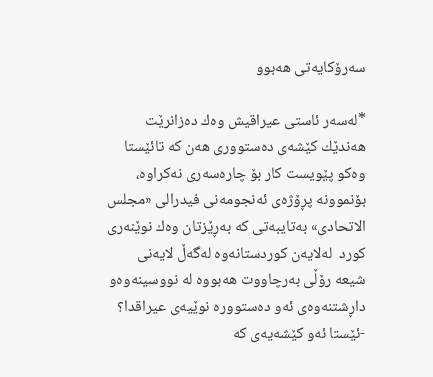سه‌رۆكایه‌تی هه‌بوو

*له‌سه‌ر ئاستی عیراقیش وه‌ك ده‌زانرێت هه‌ندێك كێشه‌ی ده‌ستووری هه‌ن كه‌ تائێستا وه‌كو پێویست كار بۆ چاره‌سه‌ری نه‌كراوه‌، بۆنموونه‌ پڕۆژه‌ی ئه‌نجومه‌نی فیدرالی «مجلس الاتحادی» به‌تایبه‌تی كه‌ به‌ڕێزتان وه‌ك نوێنه‌ری كورد  له‌لایه‌ن كوردستانه‌وه‌ له‌گه‌ڵ لایه‌نی شیعه‌ رۆڵی به‌رچاووت هه‌بووه‌ له‌ نووسینه‌وه‌‌و داڕشتنه‌وه‌ی ئه‌و ده‌ستووره‌ نوێیه‌ی عیراقدا؟
-ئێستا ئه‌و كێشه‌یه‌ی كه‌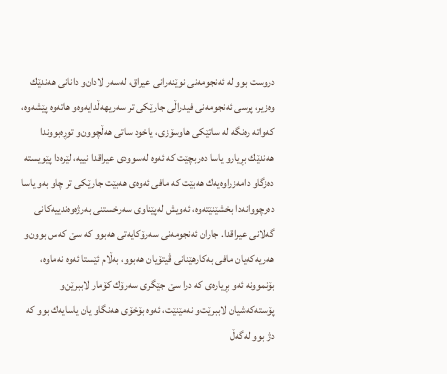دروست بوو له‌ ئه‌نجومه‌نی نوێنه‌رانی عیراق، له‌سه‌ر لادان‌و دانانی هه‌ندێك وه‌زیر، پرسی ئه‌نجومه‌نی فیدراڵی جارێكی تر سه‌ریهه‌ڵدایه‌وه‌و هاته‌وه‌ پێشه‌وه‌، كه‌واته‌ ره‌نگه‌ له‌ ساتێكی هاوسۆزی، یاخود ساتی هه‌ڵچوون‌و توڕه‌بووندا هه‌ندێك بڕیارو یاسا ده‌ربچێت كه‌ ئه‌وه‌ له‌سوودی عیراقدا نییه‌، لێره‌دا پێویسته‌ ده‌زگاو دامه‌زراوه‌یه‌ك هه‌بێت كه‌ مافی ئه‌وه‌ی هه‌بێت جارێكی تر چاو به‌و یاسا ده‌رچووانه‌دا بخشێنێته‌وه‌، ئه‌ویش له‌پێناوی سه‌رخستنی به‌رژه‌وه‌ندییه‌كانی گه‌لانی عیراقدا. جاران ئه‌نجومه‌نی سه‌رۆكایه‌تی هه‌بوو كه‌ سێ كه‌س بوون‌و هه‌ریه‌كه‌یان مافی به‌كارهێنانی ڤیتۆیان هه‌بوو، به‌ڵام ئێستا ئه‌وه‌ نه‌ماوه‌، بۆنموونه‌ ئه‌و بڕیاره‌ی كه‌ درا سێ جێگری سه‌رۆك كۆمار لاببرێن‌و پۆسته‌كه‌شیان لاببرێت‌و نه‌مێنێت، ئه‌وه‌ بۆخۆی هه‌نگاو یان یاسایه‌ك بوو كه‌ دژ بوو له‌گه‌ڵ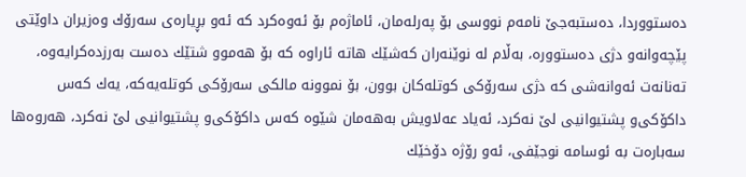ده‌ستووردا، ده‌ستبه‌جێ نامه‌م نووسی بۆ په‌رله‌مان، ئاماژه‌م بۆ ئه‌وه‌كرد كه‌ ئه‌و بڕیاره‌ی سه‌رۆك وه‌زیران داوێتی پێچه‌وانه‌و دژی ده‌ستووره‌، به‌ڵام له‌ نوێنه‌ران كه‌شێك هاته‌ ئاراوه‌ كه‌ بۆ هه‌موو شتێك ده‌ست به‌رزده‌كرایه‌وه‌، ته‌نانه‌ت ئه‌وانه‌شی كه‌ دژی سه‌رۆكی كوتله‌كان بوون، بۆ نموونه‌ مالكی سه‌رۆكی كوتله‌یه‌كه‌، یه‌ك كه‌س داكۆكی‌و پشتیوانیی لێ نه‌كرد، ئه‌یاد عه‌لاویش به‌هه‌مان شێوه‌ كه‌س داكۆكی‌و پشتیوانیی لێ نه‌كرد، هه‌روه‌ها سه‌باره‌ت به‌ ئوسامه‌ نوجێفی، ئه‌و رۆژه‌ دۆخێك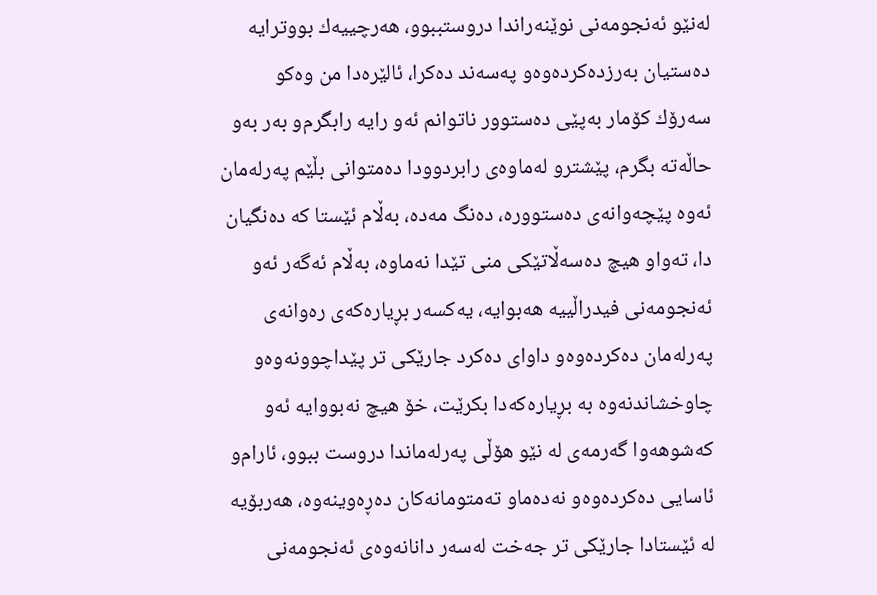له‌نێو ئه‌نجومه‌نی نوێنه‌راندا دروستببوو، هه‌رچییه‌ك بووترایه‌ ده‌ستیان به‌رزده‌كرده‌وه‌و په‌سه‌ند ده‌كرا، ئالێره‌دا من وه‌كو سه‌رۆك كۆمار به‌پێی ده‌ستوور ناتوانم ئه‌و رایه‌ رابگرم‌و به‌ر به‌و حاڵه‌ته‌ بگرم، پێشترو له‌ماوه‌ی رابردوودا ده‌متوانی بڵێم په‌رله‌مان ئه‌وه‌ پێچه‌وانه‌ی ده‌ستووره‌، ده‌نگ مه‌ده‌، به‌ڵام ئێستا كه‌ ده‌نگیان دا، ته‌واو هیچ ده‌سه‌ڵاتێكی منی تێدا نه‌ماوه‌، به‌ڵام ئه‌گه‌ر ئه‌و ئه‌نجومه‌نی فیدراڵییه‌ هه‌بوایه‌، یه‌كسه‌ر بڕیاره‌كه‌ی ره‌وانه‌ی په‌رله‌مان ده‌كرده‌وه‌و داوای ده‌كرد جارێكی تر پێداچوونه‌وه‌و چاوخشاندنه‌وه‌ به‌ بڕیاره‌كه‌دا بكرێت، خۆ هیچ نه‌بووایه‌ ئه‌و كه‌شوهه‌وا گه‌رمه‌ی له‌ نێو هۆڵی په‌رله‌ماندا دروست ببوو، ئارام‌و ئاسایی ده‌كرده‌وه‌و نه‌ده‌ماو ته‌متومانه‌كان ده‌ڕه‌وینه‌وه‌، هه‌ربۆیه‌ له‌ ئێستادا جارێكی تر جه‌خت له‌سه‌ر دانانه‌وه‌ی ئه‌نجومه‌نی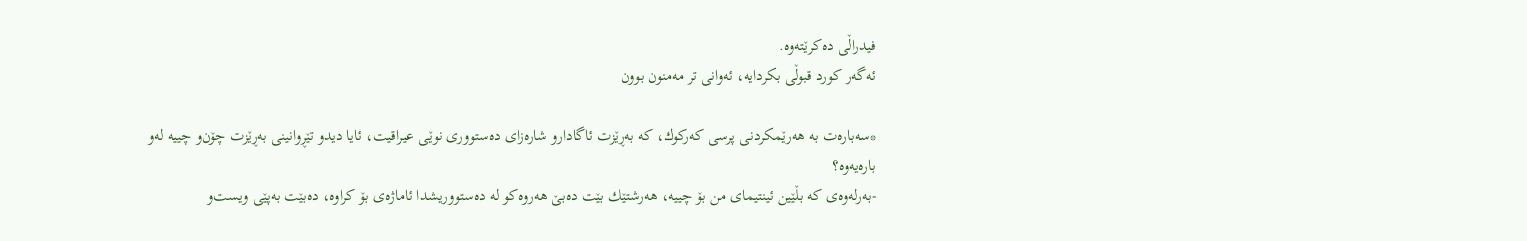فیدراڵی ده‌كرێته‌وه‌.
ئه‌گه‌ر كورد قبوڵی بكردایه‌، ئه‌وانی تر مه‌منون بوون

*سه‌باره‌ت به‌ هه‌رێمكردنی پرسی كه‌ركوك، كه‌ به‌ڕێزت ئاگادارو شاره‌زای ده‌ستووری نوێی عیراقیت، ئایا دیدو تێڕوانینی به‌ڕێزت چۆن‌و چییه‌ له‌و باره‌یه‌وه‌؟
-به‌رله‌وه‌ی كه‌ بڵێین ئینتیمای من بۆ چییه‌، هه‌رشتێك بێت ده‌بێ هه‌روه‌كو له‌ ده‌ستووریشدا ئاماژه‌ی بۆ كراوه‌، ده‌بێت به‌پێی ویست‌و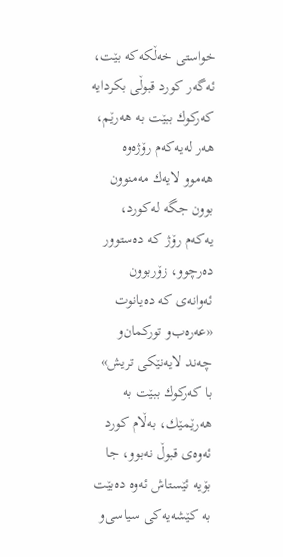خواستی خه‌ڵكه‌كه‌ بێت، ئه‌گه‌ر كورد قبوڵی بكردایه‌ كه‌ركوك ببێت به‌ هه‌رێم، هه‌ر له‌یه‌كه‌م رۆژه‌وه‌ هه‌موو لایه‌ك مه‌منوون بوون جگه‌ له‌كورد، یه‌كه‌م رۆژ كه‌ ده‌ستوور ده‌رچوو، زۆربوون ئه‌وانه‌ی كه‌ ده‌یانوت «عه‌ره‌ب‌و توركمان‌و چه‌ند لایه‌نێكی تریش»  با كه‌ركوك ببێت به‌ هه‌رێمێك، به‌ڵام كورد ئه‌وه‌ی قبوڵ نه‌بوو، جا بۆیه‌ ئێستاش ئه‌وه‌ ده‌بێت به‌ كێشه‌یه‌كی سیاسی‌و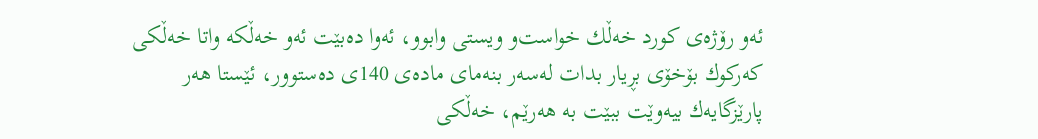ئه‌و رۆژه‌ی كورد خه‌ڵك خواست‌و ویستی وابوو، ئه‌وا ده‌بێت ئه‌و خه‌ڵكه‌ واتا خه‌ڵكی كه‌ركوك بۆخۆی بڕیار بدات له‌سه‌ر بنه‌مای ماده‌ی 140ی ده‌ستوور، ئێستا هه‌ر پارێزگایه‌ك بیه‌وێت ببێت به‌ هه‌رێم، خه‌ڵكی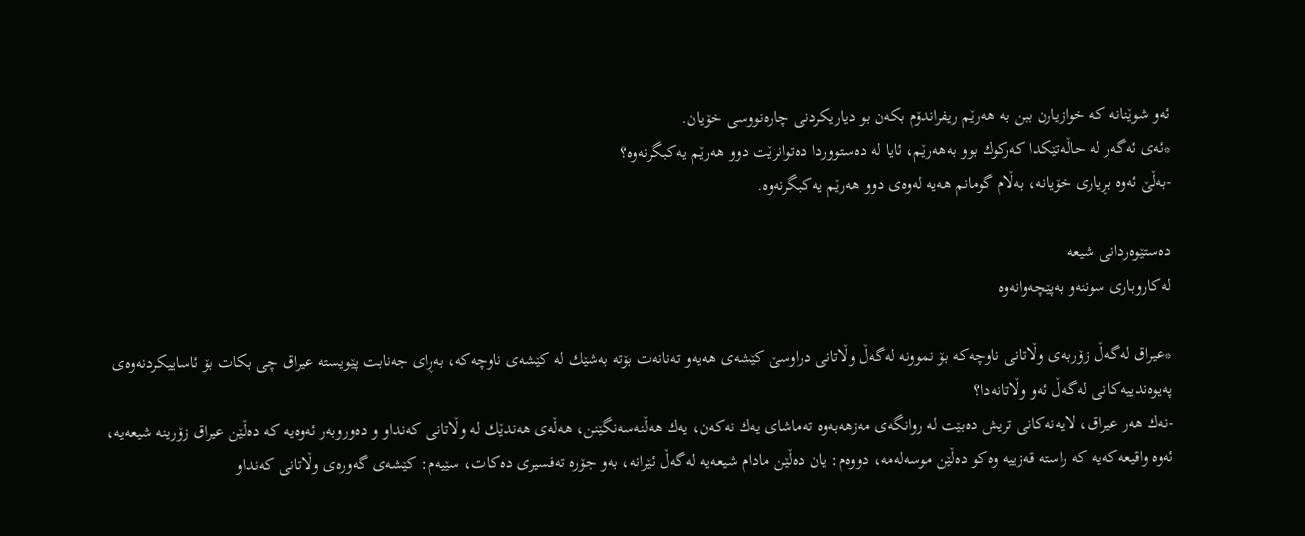ئه‌و شوێنانه‌ كه‌ خوازیارن ببن به‌ هه‌رێم ریفراندۆم بكه‌ن بو دیاریكردنی چاره‌نووسی خۆیان.
*ئه‌ی ئه‌گه‌ر له‌ حاڵه‌تێكدا كه‌ركوك بوو به‌هه‌رێم، ئایا له‌ ده‌ستووردا ده‌توانرێت دوو هه‌رێم یه‌كبگرنه‌وه‌؟
-به‌ڵێ ئه‌وه‌ بڕیاری خۆیانه‌، به‌ڵام گومانم هه‌یه‌ له‌وه‌ی دوو هه‌رێم یه‌كبگرنه‌وه‌.

ده‌ستێوه‌ردانی شیعه‌
له‌كاروباری سوننه‌‌و به‌پێچه‌وانه‌وه‌

*عیراق له‌گه‌ڵ زۆربه‌ی وڵاتانی ناوچه‌كه‌ بۆ نموونه‌ له‌گه‌ڵ وڵاتانی دراوسێ كێشه‌ی هه‌یه‌و ته‌نانه‌ت بۆته‌ به‌شێك له‌ كێشه‌ی ناوچه‌كه‌، به‌ڕای جه‌نابت پێویسته‌ عیراق چی بكات بۆ ئاساییكردنه‌وه‌ی په‌یوه‌ندییه‌كانی له‌گه‌ڵ ئه‌و وڵاتانه‌دا؟
-نه‌ك هه‌ر عیراق، لایه‌نه‌كانی تریش ده‌بێت له‌ روانگه‌ی مه‌زهه‌به‌وه‌ ته‌ماشای یه‌ك نه‌كه‌ن، یه‌ك هه‌ڵنه‌سه‌نگێنن، هه‌ڵه‌ی هه‌ندێك له‌ وڵاتانی كه‌نداو و ده‌وروبه‌ر ئه‌وه‌یه‌ كه‌ ده‌ڵێن عیراق زۆرینه‌ شیعه‌یه‌، ئه‌وه‌ واقیعه‌كه‌یه‌ كه‌ راسته‌ قه‌زییه‌ وه‌كو ده‌ڵێن موسه‌له‌مه‌، دووه‌م: یان ده‌ڵێن مادام شیعه‌یه‌ له‌گه‌ڵ ئێرانه‌، به‌و جۆره‌ ته‌فسیری ده‌كات، سێیه‌م: كێشه‌ی گه‌وره‌ی وڵاتانی كه‌نداو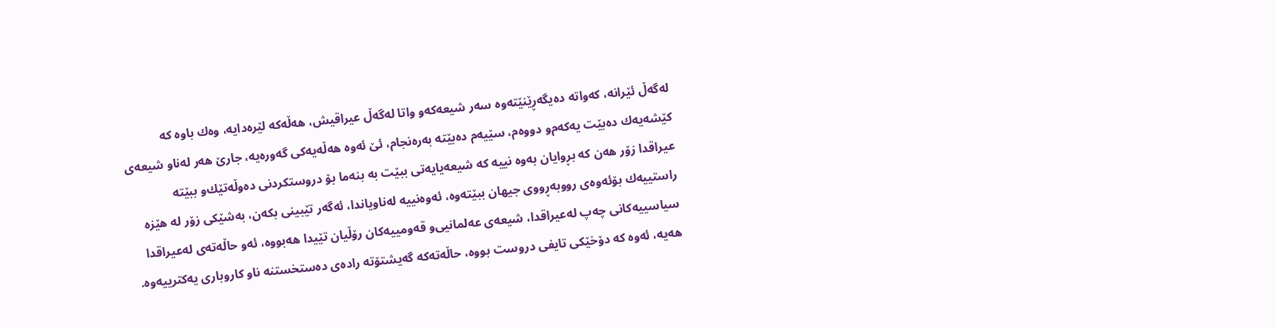له‌گه‌ڵ ئێرانه‌، كه‌واته‌ ده‌یگه‌ڕێنێته‌وه‌ سه‌ر شیعه‌كه‌و واتا له‌گه‌ڵ عیراقیش، هه‌ڵه‌كه‌ لێره‌دایه‌، وه‌ك باوه‌ كه‌ كێشه‌یه‌ك ده‌بێت یه‌كه‌م‌و دووه‌م، سێیه‌م ده‌بێته‌ به‌ره‌نجام، ئێ ئه‌وه‌ هه‌ڵه‌یه‌كی گه‌وره‌یه‌، جارێ هه‌ر له‌ناو شیعه‌ی عیراقدا زۆر هه‌ن كه‌ بڕوایان به‌وه‌ نییه‌ كه‌ شیعه‌یایه‌تی ببێت به‌ بنه‌ما بۆ دروستكردنی ده‌وڵه‌تێك‌و ببێته‌ راستییه‌ك بۆئه‌وه‌ی رووبه‌ڕووی جیهان ببێته‌وه‌، ئه‌وه‌نییه‌ له‌ناویاندا، ئه‌گه‌ر تێبینی بكه‌ن، به‌شێكی زۆر له‌ هێزه‌ سیاسییه‌كانی چه‌پ له‌عیراقدا، شیعه‌ی عه‌لمانیی‌و قه‌ومییه‌كان رۆڵیان تێیدا هه‌بووه‌، ئه‌و حاڵه‌ته‌ی له‌عیراقدا هه‌یه‌، ئه‌وه‌ كه‌ دۆخێكی تایفی دروست بووه‌، حاڵه‌ته‌كه‌ گه‌یشتۆته‌ راده‌ی ده‌ستخستنه‌ ناو كاروباری یه‌كترییه‌وه‌.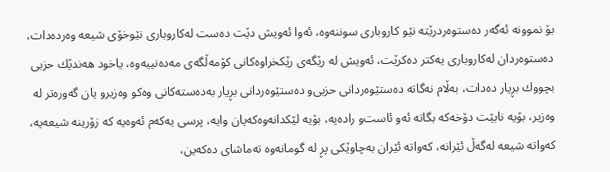بۆ نموونه‌ ئه‌گه‌ر ده‌ستوه‌ردرێته‌ نێو كاروباری سوننه‌وه‌، ئه‌وا ئه‌ویش دێت ده‌ست له‌كاروباری نێوخۆی شیعه‌ وه‌رده‌دات، ده‌ستوه‌ردان له‌كاروباری یه‌كتر ده‌كرێت، ئه‌ویش له‌ رێگه‌ی رێكخراوه‌كانی كۆمه‌ڵگه‌ی مه‌ده‌نییه‌وه‌، یاخود هه‌ندێك حزبی بچووك بڕیار ده‌دات، به‌ڵام نه‌گاته‌ ده‌ستێوه‌ردانی حزبی‌و ده‌ستێوه‌ردانی بڕیار به‌ده‌سته‌كانی وه‌كو وه‌زیرو یان گه‌وره‌تر له‌ وه‌زیر، بۆیه‌ نابێت دۆخه‌كه‌ بگاته‌ ئه‌و ئاست‌و راده‌یه‌، بۆیه‌ لێكدانه‌وه‌كه‌یان وایه‌، پرسی یه‌كه‌م ئه‌وه‌یه‌ كه‌ زۆرینه‌ شیعه‌یه‌، كه‌واته‌ شیعه‌ له‌گه‌ڵ ئێرانه‌، كه‌واته‌ ئێران به‌چاوێكی پڕ له‌ گومانه‌وه‌ ته‌ماشای ده‌كه‌ین،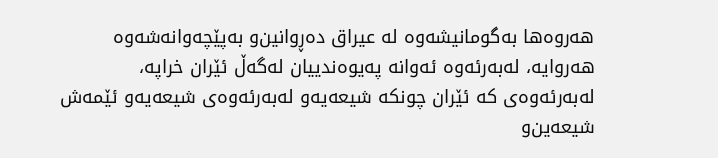هه‌روه‌ها به‌گومانیشه‌وه‌ له‌ عیراق ده‌ڕوانین‌و به‌پێچه‌وانه‌شه‌وه‌ هه‌روایه‌، له‌به‌رئه‌وه‌ ئه‌وانه‌ په‌یوه‌ندییان له‌گه‌ڵ ئێران خراپه‌، له‌به‌رئه‌وه‌ی كه‌ ئێران چونكه‌ شیعه‌یه‌‌و له‌به‌رئه‌وه‌ی شیعه‌یه‌و ئێمه‌ش شیعه‌ین‌و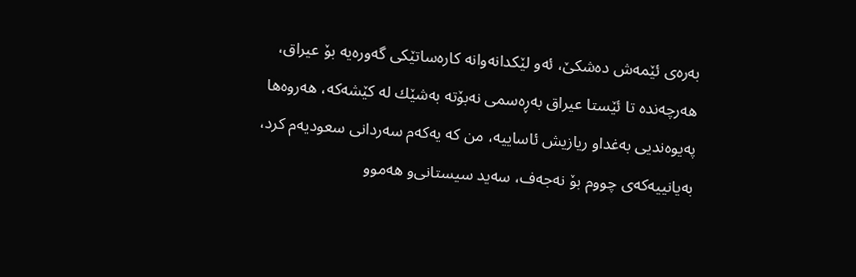به‌ره‌ی ئێمه‌ش ده‌شكێ، ئه‌و لێكدانه‌وانه‌ كاره‌ساتێكی گه‌وره‌یه‌ بۆ عیراق، هه‌رچه‌نده‌ تا ئێستا عیراق به‌ڕه‌سمی نه‌بۆته‌ به‌شێك له‌ كێشه‌كه‌، هه‌روه‌ها په‌یوه‌ندیی به‌غداو ریازیش ئاساییه‌، من كه‌ یه‌كه‌م سه‌ردانی سعودیه‌م كرد، به‌یانییه‌كه‌ی چووم بۆ نه‌جه‌ف، سه‌ید سیستانی‌و هه‌موو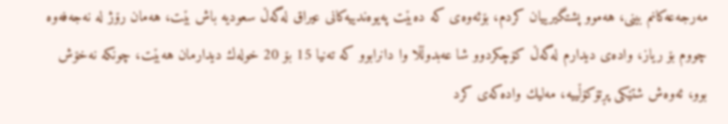مه‌رجه‌عه‌كانم بینی، هه‌موو پشتگیرییان كردم، بۆئه‌وه‌ی كه‌ ده‌بێت په‌یوه‌ندییه‌كانی عیراق له‌گه‌ڵ سعودیه‌ باش بێت، هه‌مان رۆژ له‌ نه‌جه‌فه‌وه‌ چووم بۆ ریاز، واده‌ی دیدارم له‌گه‌ڵ كۆچكردوو شا عه‌بدوڵڵا وا دانرابوو كه‌ ته‌نیا 15 بۆ 20 خوله‌ك دیدارمان هه‌بێت، چونكه‌ نه‌خۆش بوو، ئه‌وه‌ش شتێكی پڕتۆكۆڵییه‌، مه‌لیك واده‌كه‌ی كرد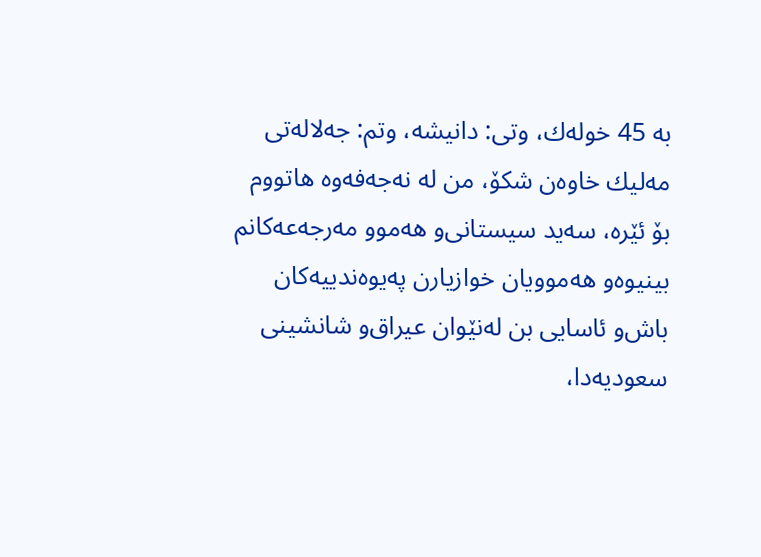به‌ 45 خوله‌ك، وتی: دانیشه‌، وتم: جه‌لاله‌تی مه‌لیك خاوه‌ن شكۆ، من له‌ نه‌جه‌فه‌وه‌ هاتووم بۆ ئێره‌، سه‌ید سیستانی‌و هه‌موو مه‌رجه‌عه‌كانم بینیوه‌و هه‌موویان خوازیارن په‌یوه‌ندییه‌كان باش‌و ئاسایی بن له‌نێوان عیراق‌و شانشینی سعودیه‌دا،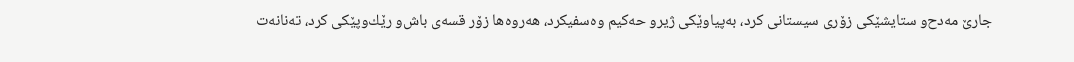جارێ مه‌دح‌و ستایشێكی زۆری سیستانی كرد، به‌پیاوێكی ژیرو حه‌كیم وه‌سفیكرد، هه‌روه‌ها زۆر قسه‌ی باش‌و رێك‌وپێكی كرد، ته‌نانه‌ت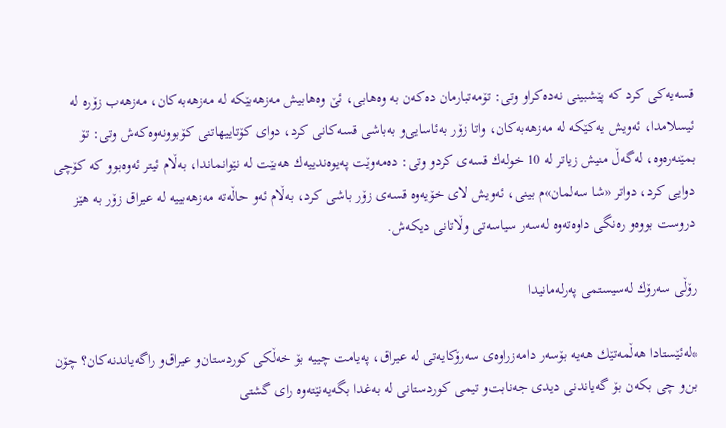قسه‌یه‌كی كرد كه‌ پێشبینی نه‌ده‌كراو وتی: تۆمه‌تبارمان ده‌كه‌ن به‌ وه‌هابی، ئێ وه‌هابیش مه‌زهه‌بێكه‌ له‌ مه‌زهه‌به‌كان، مه‌زهه‌ب زۆره‌ له‌ ئیسلامدا، ئه‌ویش یه‌كێكه‌ له‌ مه‌زهه‌به‌كان، واتا زۆر به‌ئاسایی‌و به‌باشی قسه‌كانی كرد، دوای كۆتاییهاتنی كۆبوونه‌وه‌كه‌ش وتی: تۆ بمێنه‌ره‌وه‌، له‌گه‌ڵ منیش زیاتر له‌ 10 خوله‌ك قسه‌ی كردو وتی: ده‌مه‌وێت په‌یوه‌ندییه‌ك هه‌بێت له‌ نێوانماندا، به‌ڵام ئیتر ئه‌وه‌بوو كه‌ كۆچی دوایی كرد، دواتر «شا سه‌لمان»م بینی، ئه‌ویش لای خۆیه‌وه‌ قسه‌ی زۆر باشی كرد، به‌ڵام ئه‌و حاڵه‌ته‌ مه‌زهه‌بییه‌ له‌ عیراق زۆر به‌ هێز دروست بووه‌و ره‌نگی داوه‌ته‌وه‌ له‌سه‌ر سیاسه‌تی وڵاتانی دیكه‌ش.

رۆڵی سه‌رۆك له‌سیستمی په‌رله‌مانیدا

*له‌ئێستادا هه‌ڵمه‌تێك هه‌یه‌ بۆسه‌ر دامه‌زراوه‌ی سه‌رۆكایه‌تی له‌ عیراق، په‌یامت چییه‌ بۆ خه‌ڵكی كوردستان‌و عیراق‌و راگه‌یاندنه‌كان؟ چۆن بن‌و چی بكه‌ن بۆ گه‌یاندنی دیدی جه‌نابت‌و تیمی كوردستانی له‌ به‌غدا بگه‌یه‌نێته‌وه‌ رای گشتی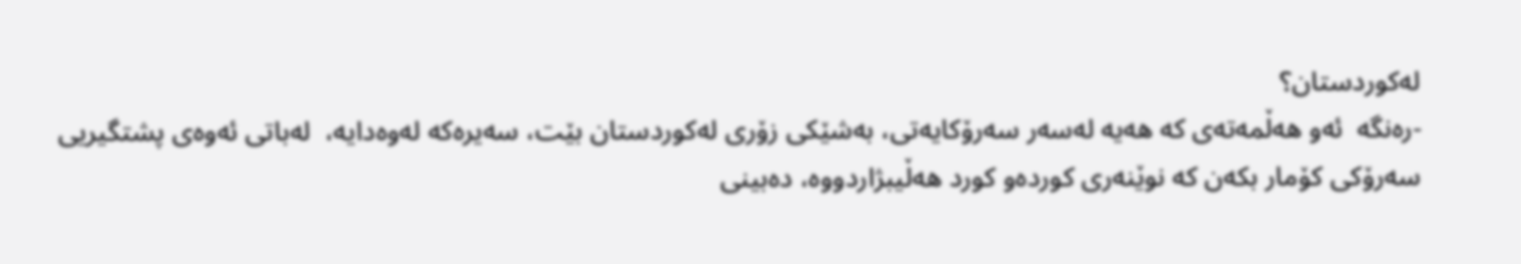له‌كوردستان؟
-ره‌نگه‌  ئه‌و هه‌ڵمه‌ته‌ی كه‌ هه‌یه‌ له‌سه‌ر سه‌رۆكایه‌تی، به‌شێكی زۆری له‌كوردستان بێت، سه‌یره‌كه‌ له‌وه‌دایه‌،  له‌باتی ئه‌وه‌ی پشتگیریی سه‌رۆكی كۆمار بكه‌ن كه‌ نوێنه‌ری كورده‌و كورد هه‌ڵیبژاردووه‌، ده‌بینی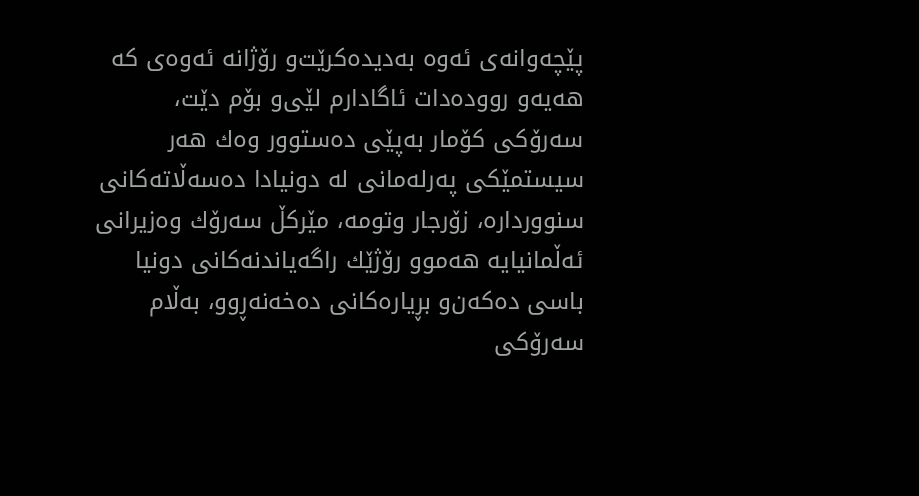پێچه‌وانه‌ی ئه‌وه‌ به‌دیده‌كرێت‌و رۆژانه‌ ئه‌وه‌ی كه‌ هه‌یه‌و رووده‌دات ئاگادارم لێی‌و بۆم دێت، سه‌رۆكی كۆمار به‌پێی ده‌ستوور وه‌ك هه‌ر سیستمێكی په‌رله‌مانی له‌ دونیادا ده‌سه‌ڵاته‌كانی سنوورداره‌، زۆرجار وتومه‌، مێركڵ سه‌رۆك وه‌زیرانی ئه‌ڵمانیایه‌ هه‌موو رۆژێك راگه‌یاندنه‌كانی دونیا باسی ده‌كه‌ن‌و بڕیاره‌كانی ده‌خه‌نه‌ڕوو، به‌ڵام سه‌رۆكی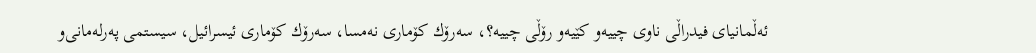ئه‌ڵمانیای فیدراڵی ناوی چییه‌و كێیه‌و رۆڵی چییه‌؟، سه‌رۆك كۆماری نه‌مسا، سه‌رۆك كۆماری ئیسرائیل، سیستمی په‌رله‌مانی‌و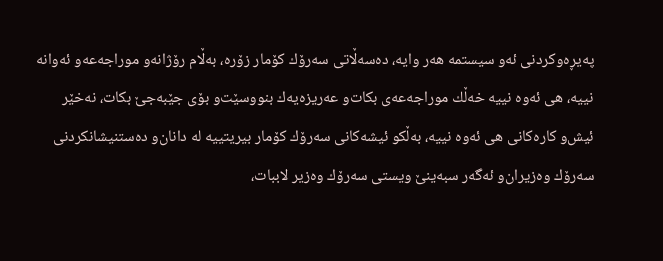په‌یڕه‌وكردنی ئه‌و سیستمه‌ هه‌ر وایه‌، ده‌سه‌ڵاتی سه‌رۆك كۆمار زۆره‌، به‌ڵام رۆژانه‌و موراجه‌عه‌و ئه‌وانه‌ نییه‌، هی ئه‌وه‌ نییه‌ خه‌ڵك موراجه‌عه‌ی بكات‌و عه‌ریزه‌یه‌ك بنووسێت‌و بۆی جێبه‌جێ بكات، نه‌خێر ئیش‌و كاره‌كانی هی ئه‌وه‌ نییه‌، به‌ڵكو ئیشه‌كانی سه‌رۆك كۆمار بیریتییه‌ له‌ دانان‌و ده‌ستنیشانكردنی سه‌رۆك وه‌زیران‌و ئه‌گه‌ر سبه‌ینێ ویستی سه‌رۆك وه‌زیر لاببات،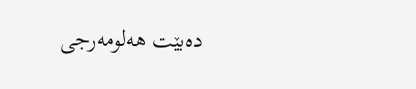ده‌بێت هه‌لومه‌رجی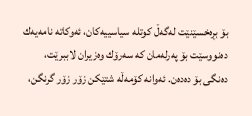بۆ بڕه‌خسێنێت له‌گه‌ڵ كوتله‌ سیاسییه‌كان، ئه‌وكاته‌ نامه‌یه‌ك ده‌نووسێت بۆ په‌رله‌مان كه‌ سه‌رۆك وه‌زیران لاببرێت، ده‌نگی بۆ ده‌ده‌ن. ئه‌وانه‌ كۆمه‌ڵه‌ شتێكن زۆر زۆر گرنگن،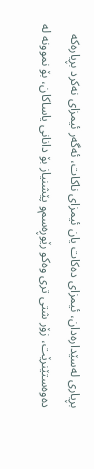بڕیاری له‌سێداره‌دان، ئیمزای ده‌كات یان ئیمزای ناكات، ئه‌گه‌ر ئیمزای نه‌كرد بڕیاره‌كه‌ ده‌وه‌ستێنرێت، زۆر شتی تری وه‌كو رێوڕه‌سم‌و پێشنیاز بۆ دانانی یاساكان، بۆ نموونه‌ له‌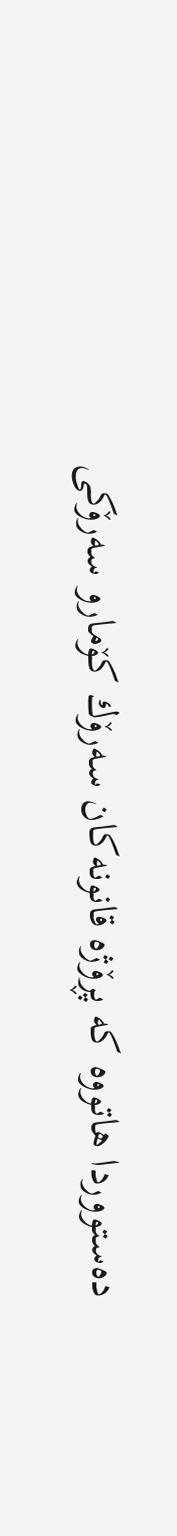ده‌ستووردا هاتووه‌ كه‌ پڕۆژه‌ قانونه‌كان سه‌رۆك كۆمار‌و سه‌رۆكی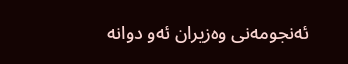ئه‌نجومه‌نی وه‌زیران ئه‌و دوانه‌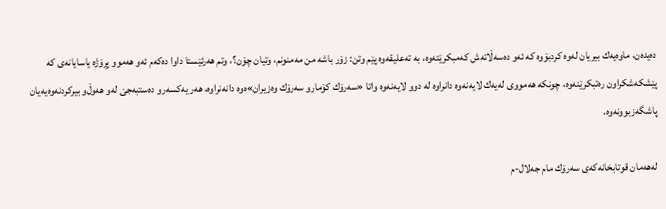ده‌یده‌ن، ماوه‌یه‌ك بیریان له‌وه‌ كردبۆوه‌ كه‌ ئه‌و ده‌سه‌ڵاته‌ش كه‌مبكرێته‌وه‌، به‌ ته‌علیقه‌وه‌ پێم وتن: زۆر باشه‌ من مه‌منونم، وتیان چۆن؟، وتم هه‌رئێستا داوا ده‌كه‌م ئه‌و هه‌موو پڕۆژه‌ یاسایانه‌ی كه‌ پێشكه‌شكراون ره‌تبكرێنه‌وه‌، چونكه‌ هه‌مووی له‌یه‌ك لایه‌نه‌وه‌ دانراوه‌ له‌ دوو لایه‌نه‌وه‌ واتا «سه‌رۆك كۆمارو سه‌رۆك وه‌زیران»ه‌وه‌ دانه‌نراوه‌، هه‌ر یه‌كسه‌رو ده‌ستبه‌جێ له‌و هه‌وڵ‌و بیركردنه‌وه‌یه‌یان پاشگه‌زبوونه‌وه‌.

له‌هه‌مان قوتابخانه‌كه‌ی سه‌رۆك مام جه‌لال-م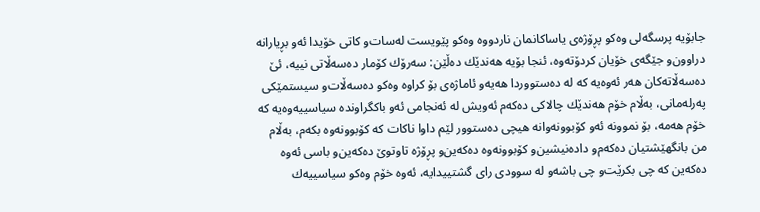جابۆیه‌ پرسگه‌لی وه‌كو پڕۆژه‌ی یاساكانمان ناردووه‌ وه‌كو پێویست له‌سات‌و كاتی خۆیدا ئه‌و بڕیارانه‌ دراوون‌و جێگه‌ی خۆیان كردۆته‌وه‌، ئنجا بۆیه‌ هه‌ندێك ده‌ڵێن: سه‌رۆك كۆمار ده‌سه‌ڵاتی نییه‌، ئێ ده‌سه‌ڵاته‌كان هه‌ر ئه‌وه‌یه‌ كه‌ له‌ ده‌ستووردا هه‌یه‌و ئاماژه‌ی بۆ كراوه‌ وه‌كو ده‌سه‌ڵات‌و سیستمێكی په‌رله‌مانی، به‌ڵام خۆم هه‌ندێك چالاكی ده‌كه‌م ئه‌ویش له‌ ئه‌نجامی ئه‌و باكگراونده‌ سیاسییه‌وه‌یه‌ كه‌ خۆم هه‌مه‌، بۆ نموونه‌ ئه‌و كۆبوونه‌وانه‌ هیچی ده‌ستوور لێم داوا ناكات كه‌ كۆبوونه‌وه‌ بكه‌م، به‌ڵام من بانگهێشتیان ده‌كه‌م‌و داده‌نیشین‌و كۆبوونه‌وه‌ ده‌كه‌ین‌و پڕۆژه‌ تاوتوێ ده‌كه‌ین‌و باسی ئه‌وه‌ ده‌كه‌ین كه‌ چی بكرێت‌و چی باشه‌و له‌ سوودی رای گشتییدایه‌، ئه‌وه‌ خۆم وه‌كو سیاسییه‌ك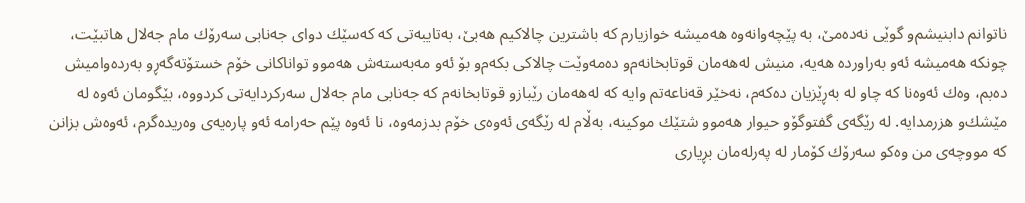ناتوانم دابنیشم‌و گوێی نه‌ده‌مێ، به‌ پێچه‌وانه‌وه‌ هه‌میشه‌ خوازیارم كه‌ باشترین چالاكیم هه‌بێ، به‌تایبه‌تی كه‌ كه‌سێك دوای جه‌نابی سه‌رۆك مام جه‌لال هاتبێت، چونكه‌ هه‌میشه‌ ئه‌و به‌راورده‌ هه‌یه‌، منیش له‌هه‌مان قوتابخانه‌م‌و ده‌مه‌وێت چالاكی بكه‌م‌و بۆ ئه‌و مه‌به‌سته‌ش هه‌موو تواناكانی خۆم خستۆته‌گه‌ڕو به‌رده‌وامیش ده‌بم، وه‌ك ئه‌وه‌نا كه‌ چاو له‌ به‌ڕێزیان ده‌كه‌م، نه‌خێر قه‌ناعه‌تم وایه‌ كه‌ له‌هه‌مان رێبازو قوتابخانه‌م كه‌ جه‌نابی مام جه‌لال سه‌ركردایه‌تی كردووه‌، بێگومان ئه‌وه‌ له‌ مێشك‌و هزرمدایه‌. له‌ رێگه‌ی گفتوگۆو حیوار هه‌موو شتێك موكینه‌، به‌ڵام له‌ رێگه‌ی ئه‌وه‌ی خۆم بدزمه‌وه‌، نا ئه‌وه‌ پێم حه‌رامه‌ ئه‌و پاره‌یه‌ی وه‌ریده‌گرم، ئه‌وه‌ش بزانن كه‌ مووچه‌ی من وه‌كو سه‌رۆك كۆمار له‌ په‌رله‌مان بڕیاری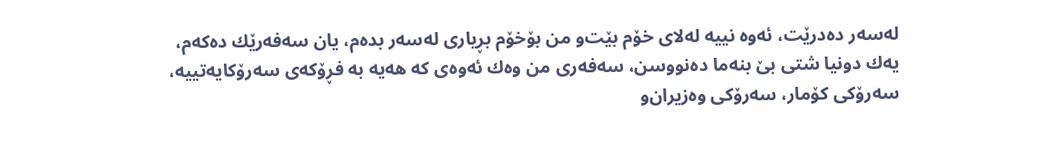له‌سه‌ر ده‌درێت، ئه‌وه‌ نییه‌ له‌لای خۆم بێت‌و من بۆخۆم بڕیاری له‌سه‌ر بده‌م، یان سه‌فه‌رێك ده‌كه‌م، یه‌ك دونیا شتی بێ بنه‌ما ده‌نووسن، سه‌فه‌ری من وه‌ك ئه‌وه‌ی كه‌ هه‌یه‌ به‌ فڕۆكه‌ی سه‌رۆكایه‌تییه‌، سه‌رۆكی كۆمار، سه‌رۆكی وه‌زیران‌و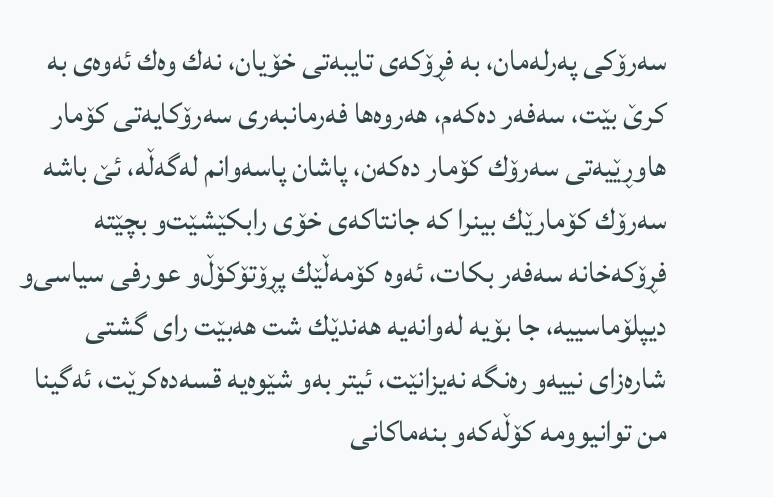سه‌رۆكی په‌رله‌مان، به‌ فڕۆكه‌ی تایبه‌تی خۆیان، نه‌ك وه‌ك ئه‌وه‌ی به‌ كرێ بێت، سه‌فه‌ر ده‌كه‌م، هه‌روه‌ها فه‌رمانبه‌ری سه‌رۆكایه‌تی كۆمار هاوڕێیه‌تی سه‌رۆك كۆمار ده‌كه‌ن، پاشان پاسه‌وانم له‌گه‌ڵه‌، ئێ باشه‌ سه‌رۆك كۆمارێك بینرا كه‌ جانتاكه‌ی خۆی رابكێشێت‌و بچێته‌ فڕۆكه‌خانه‌ سه‌فه‌ر بكات، ئه‌وه‌ كۆمه‌ڵێك پڕۆتۆكۆڵ‌و عورفی سیاسی‌و دیپلۆماسییه‌، جا بۆیه‌ له‌وانه‌یه‌ هه‌ندێك شت هه‌بێت رای گشتی شاره‌زای نییه‌و ره‌نگه‌ نه‌یزانێت، ئیتر به‌و شێوه‌یه‌ قسه‌ده‌كرێت، ئه‌گینا من توانیوومه‌ كۆڵه‌كه‌و بنه‌ماكانی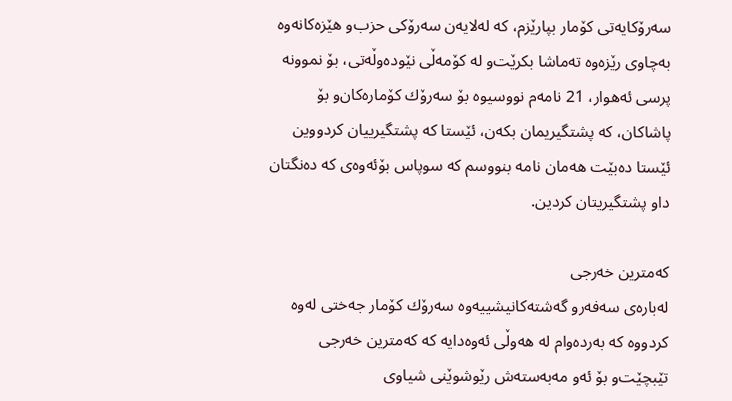سه‌رۆكایه‌تی كۆمار بپارێزم، كه‌ له‌لایه‌ن سه‌رۆكی حزب‌و هێزه‌كانه‌وه‌ به‌چاوی رێزه‌وه‌ ته‌ماشا بكرێت‌و له‌ كۆمه‌ڵی نێوده‌وڵه‌تی، بۆ نموونه‌ پرسی ئه‌هوار، 21 نامه‌م نووسیوه‌ بۆ سه‌رۆك كۆماره‌كان‌و بۆ پاشاكان، كه‌ پشتگیریمان بكه‌ن، ئێستا كه‌ پشتگیرییان كردووین ئێستا ده‌بێت هه‌مان نامه‌ بنووسم كه‌ سوپاس بۆئه‌وه‌ی كه‌ ده‌نگتان داو پشتگیریتان كردین.

كه‌مترین خه‌رجی
له‌باره‌ی سه‌فه‌رو گه‌شته‌كانیشییه‌وه‌ سه‌رۆك كۆمار جه‌ختی له‌وه‌ كردووه‌ كه‌ به‌رده‌وام له‌ هه‌وڵی ئه‌وه‌دایه‌ كه‌ كه‌مترین خه‌رجی تێبچێت‌و بۆ ئه‌و مه‌به‌سته‌ش رێوشوێنی شیاوی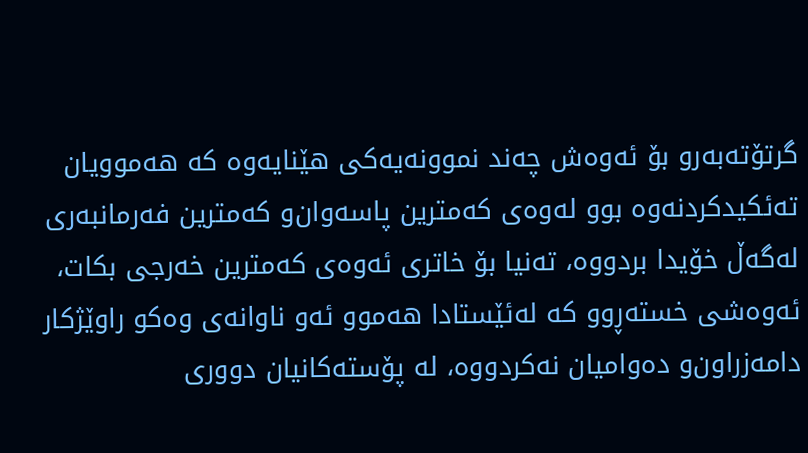گرتۆته‌به‌رو بۆ ئه‌وه‌ش چه‌ند نموونه‌یه‌كی هێنایه‌وه‌ كه‌ هه‌موویان ته‌ئكیدكردنه‌وه‌ بوو له‌وه‌ی كه‌مترین پاسه‌وان‌و كه‌مترین فه‌رمانبه‌ری له‌گه‌ڵ خۆیدا بردووه‌، ته‌نیا بۆ خاتری ئه‌وه‌ی كه‌مترین خه‌رجی بكات، ئه‌وه‌شی خسته‌ڕوو كه‌ له‌ئێستادا هه‌موو ئه‌و ناوانه‌ی وه‌كو راوێژكار دامه‌زراون‌و ده‌وامیان نه‌كردووه‌، له‌ پۆسته‌كانیان دووری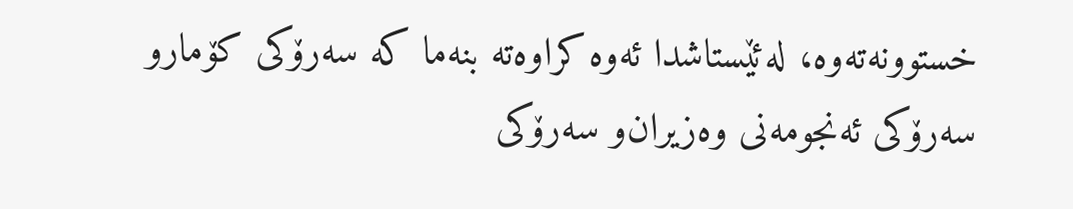خستوونه‌ته‌وه‌، له‌ئێستاشدا ئه‌وه‌ كراوه‌ته‌ بنه‌ما كه‌ سه‌رۆكی كۆمارو سه‌رۆكی ئه‌نجومه‌نی وه‌زیران‌و سه‌رۆكی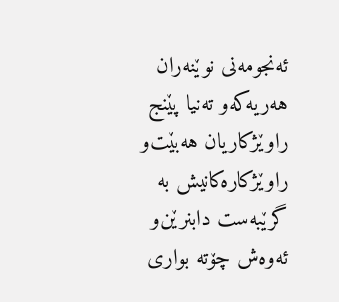ئه‌نجومه‌نی نوێنه‌ران هه‌ریه‌كه‌و ته‌نیا پێنج راوێژكاریان هه‌بێت‌و راوێژكاره‌كانیش به‌ گرێبه‌ست دابنرێن‌و ئه‌وه‌ش چۆته‌ بواری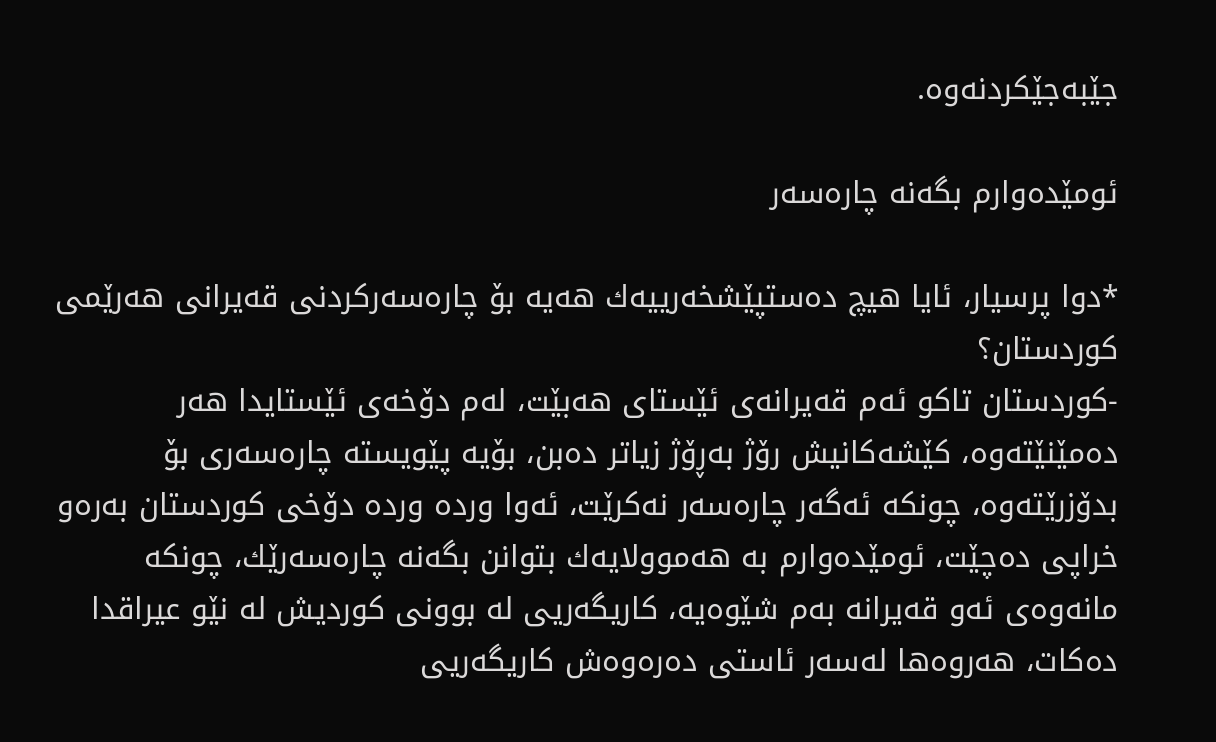جێبه‌جێكردنه‌وه‌.

ئومێده‌وارم بگه‌نه‌ چاره‌سه‌ر

*دوا پرسیار، ئایا هیچ ده‌ستپێشخه‌رییه‌ك هه‌یه‌ بۆ چاره‌سه‌ركردنی قه‌یرانی هه‌رێمی كوردستان؟
-كوردستان تاكو ئه‌م قه‌یرانه‌ی ئێستای هه‌بێت، له‌م دۆخه‌ی ئێستایدا هه‌ر ده‌مێنێته‌وه‌، كێشه‌كانیش رۆژ به‌ڕۆژ زیاتر ده‌بن، بۆیه‌ پێویسته‌ چاره‌سه‌ری بۆ بدۆزرێته‌وه‌، چونكه‌ ئه‌گه‌ر چاره‌سه‌ر نه‌كرێت، ئه‌وا ورده‌ ورده‌ دۆخی كوردستان به‌ره‌و خراپی ده‌چێت، ئومێده‌وارم به‌ هه‌موولایه‌ك بتوانن بگه‌نه‌ چاره‌سه‌رێك، چونكه‌ مانه‌وه‌ی ئه‌و قه‌یرانه‌ به‌م شێوه‌یه‌، كاریگه‌ریی له‌ بوونی كوردیش له‌ نێو عیراقدا ده‌كات، هه‌روه‌ها له‌سه‌ر ئاستی ده‌ره‌وه‌ش كاریگه‌ریی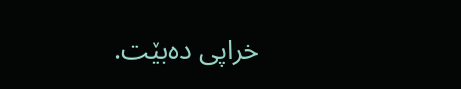خراپی ده‌بێت.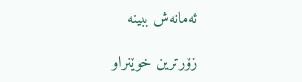ئەمانەش ببینە

زۆرترین خوێنراو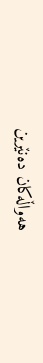هەواڵەکان دەنێرین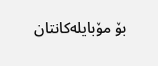بۆ مۆبایلەکانتان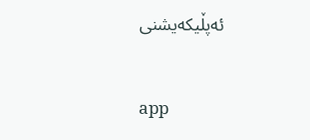ئەپڵیکەیشنی

app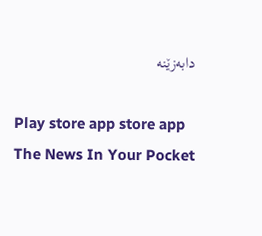دابەزێنە

Play store app store app
The News In Your Pocket